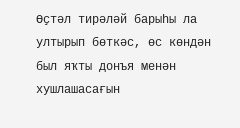Өҫтәл тирәләй барыһы ла ултырып бөткәс, өс көндән был яҡты донъя менән хушлашасағын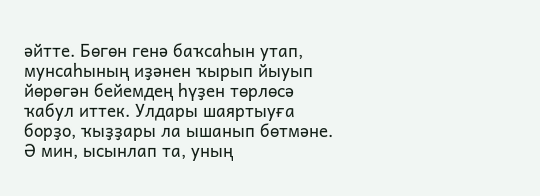әйтте. Бөгөн генә баҡсаһын утап, мунсаһының иҙәнен ҡырып йыуып йөрөгән бейемдең һүҙен төрлөсә ҡабул иттек. Улдары шаяртыуға борҙо, ҡыҙҙары ла ышанып бөтмәне. Ә мин, ысынлап та, уның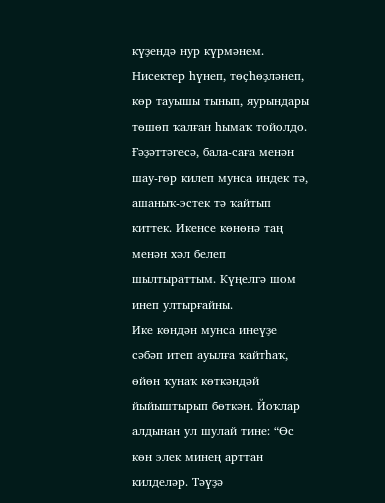күҙендә нур күрмәнем. Нисектер һүнеп, төҫһөҙләнеп, көр тауышы тынып, яурындары төшөп ҡалған һымаҡ тойолдо. Ғәҙәттәгесә, бала-саға менән шау-гөр килеп мунса индек тә, ашаныҡ-эстек тә ҡайтып киттек. Икенсе көнөнә таң менән хәл белеп шылтыраттым. Күңелгә шом инеп ултырғайны.
Ике көндән мунса инеүҙе сәбәп итеп ауылға ҡайтһаҡ, өйөн ҡунаҡ көткәндәй йыйыштырып бөткән. Йоҡлар алдынан ул шулай тине: “Өс көн элек минең арттан килделәр. Тәүҙә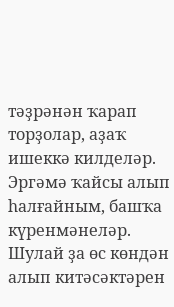тәҙрәнән ҡарап торҙолар, аҙаҡ ишеккә килделәр. Эргәмә ҡайсы алып һалғайным, башҡа күренмәнеләр. Шулай ҙа өс көндән алып китәсәктәрен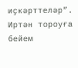иҫкәрттеләр”. Иртән тороуға бейем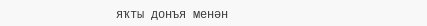яҡты донъя менән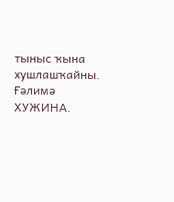тыныс ҡына хушлашҡайны.
Ғәлимә ХУЖИНА.